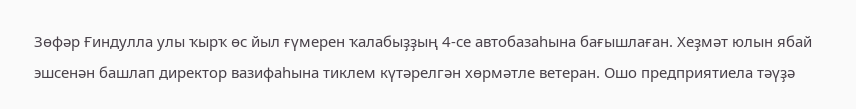Зөфәр Ғиндулла улы ҡырҡ өс йыл ғүмерен ҡалабыҙҙың 4-се автобазаһына бағышлаған. Хеҙмәт юлын ябай эшсенән башлап директор вазифаһына тиклем күтәрелгән хөрмәтле ветеран. Ошо предприятиела тәүҙә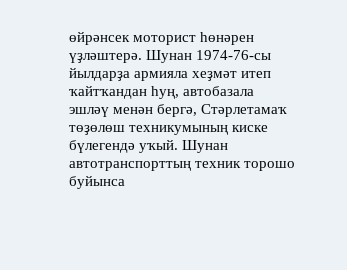өйрәнсек моторист һөнәрен үҙләштерә. Шунан 1974-76-сы йылдарҙа армияла хеҙмәт итеп ҡайтҡандан һуң, автобазала эшләү менән бергә, Стәрлетамаҡ төҙөлөш техникумының киске бүлегендә уҡый. Шунан автотранспорттың техник торошо буйынса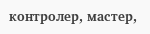контролер, мастер,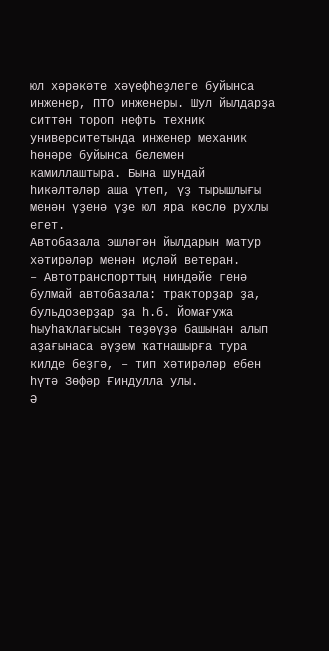юл хәрәкәте хәүефһеҙлеге буйынса инженер, ПТО инженеры. Шул йылдарҙа ситтән тороп нефть техник университетында инженер механик һөнәре буйынса белемен камиллаштыра. Бына шундай һикәлтәләр аша үтеп, үҙ тырышлығы менән үҙенә үҙе юл яра көслө рухлы егет.
Автобазала эшләгән йылдарын матур хәтирәләр менән иҫләй ветеран.
– Автотранспорттың ниндәйе генә булмай автобазала: тракторҙар ҙа, бульдозерҙар ҙа һ.б. Йомағужа һыуһаҡлағысын төҙөүҙә башынан алып аҙағынаса әүҙем ҡатнашырға тура килде беҙгә, – тип хәтирәләр ебен һүтә Зөфәр Ғиндулла улы.
Ә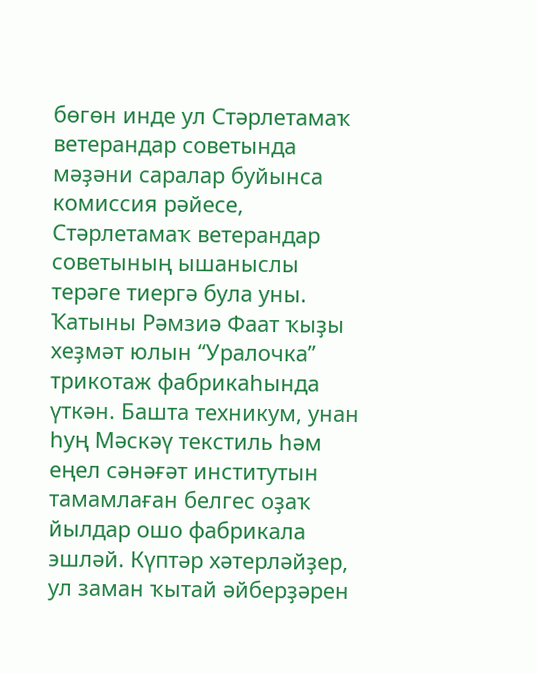бөгөн инде ул Стәрлетамаҡ ветерандар советында мәҙәни саралар буйынса комиссия рәйесе, Стәрлетамаҡ ветерандар советының ышаныслы терәге тиергә була уны.
Ҡатыны Рәмзиә Фаат ҡыҙы хеҙмәт юлын “Уралочка” трикотаж фабрикаһында үткән. Башта техникум, унан һуң Мәскәү текстиль һәм еңел сәнәғәт институтын тамамлаған белгес оҙаҡ йылдар ошо фабрикала эшләй. Күптәр хәтерләйҙер, ул заман ҡытай әйберҙәрен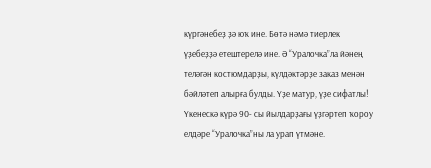күргәнебеҙ ҙә юҡ ине. Бөтә нәмә тиерлек үҙебеҙҙә етештерелә ине. Ә “Уралочка”ла йәнең теләгән костюмдарҙы, күлдәктәрҙе заказ менән бәйләтеп алырға булды. Үҙе матур, үҙе сифатлы! Үкенескә күрә 90- сы йылдарҙағы үҙгәртеп ҡороу елдәре “Уралочка”ны ла урап үтмәне.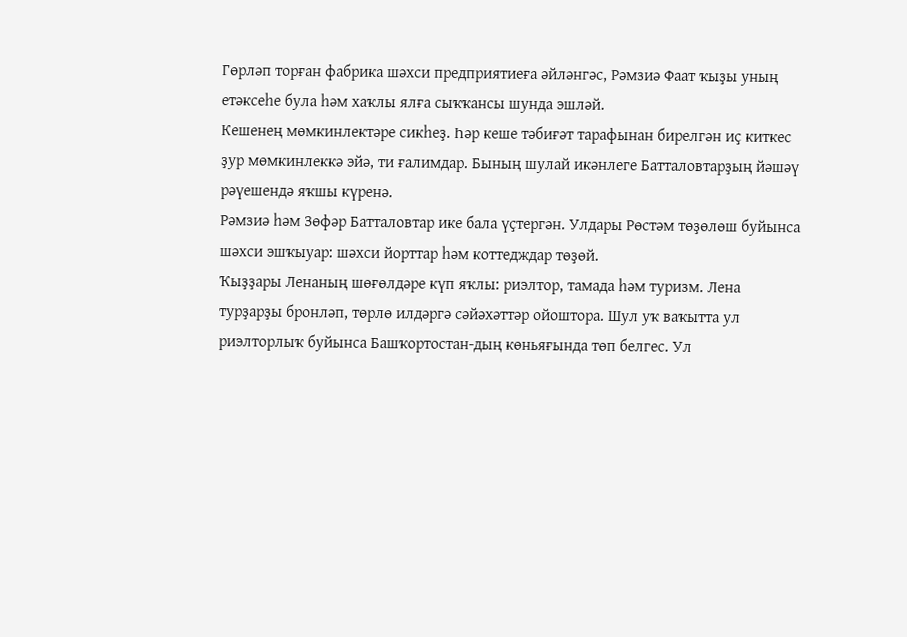Гөрләп торған фабрика шәхси предприятиеға әйләнгәс, Рәмзиә Фаат ҡыҙы уның етәксеһе була һәм хаҡлы ялға сыҡҡансы шунда эшләй.
Кешенең мөмкинлектәре сикһеҙ. Һәр кеше тәбиғәт тарафынан бирелгән иҫ киткес ҙур мөмкинлеккә эйә, ти ғалимдар. Бының шулай икәнлеге Батталовтарҙың йәшәү рәүешендә яҡшы күренә.
Рәмзиә һәм Зөфәр Батталовтар ике бала үҫтергән. Улдары Рөстәм төҙөлөш буйынса шәхси эшҡыуар: шәхси йорттар һәм коттедждар төҙөй.
Ҡыҙҙары Ленаның шөғөлдәре күп яҡлы: риэлтор, тамада һәм туризм. Лена турҙарҙы бронләп, төрлө илдәргә сәйәхәттәр ойоштора. Шул уҡ ваҡытта ул риэлторлыҡ буйынса Башҡортостан-дың көньяғында төп белгес. Ул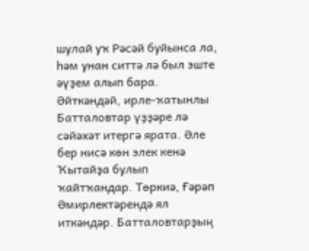шулай уҡ Рәсәй буйынса ла, һәм унан ситтә лә был эште әүҙем алып бара.
Әйткәндәй, ирле-ҡатынлы Батталовтар үҙҙәре лә сәйәхәт итергә ярата. Әле бер нисә көн элек кенә Ҡытайҙа булып ҡайтҡандар. Төркиә, Ғәрәп Әмирлектәрендә ял иткәндәр. Батталовтарҙың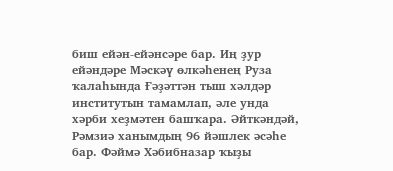биш ейән-ейәнсәре бар. Иң ҙур ейәндәре Мәскәү өлкәһенең Руза ҡалаһында Ғәҙәттән тыш хәлдәр институтын тамамлап, әле унда хәрби хеҙмәтен башҡара. Әйткәндәй, Рәмзиә ханымдың 96 йәшлек әсәһе бар. Фәймә Хәбибназар ҡыҙы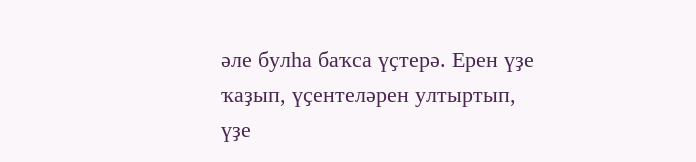әле булһа баҡса үҫтерә. Ерен үҙе ҡаҙып, үҫентеләрен ултыртып, үҙе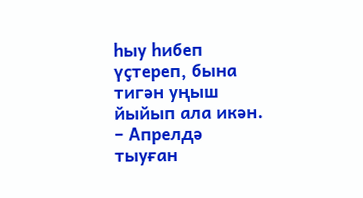һыу һибеп үҫтереп, бына тигән уңыш йыйып ала икән. – Апрелдә тыуған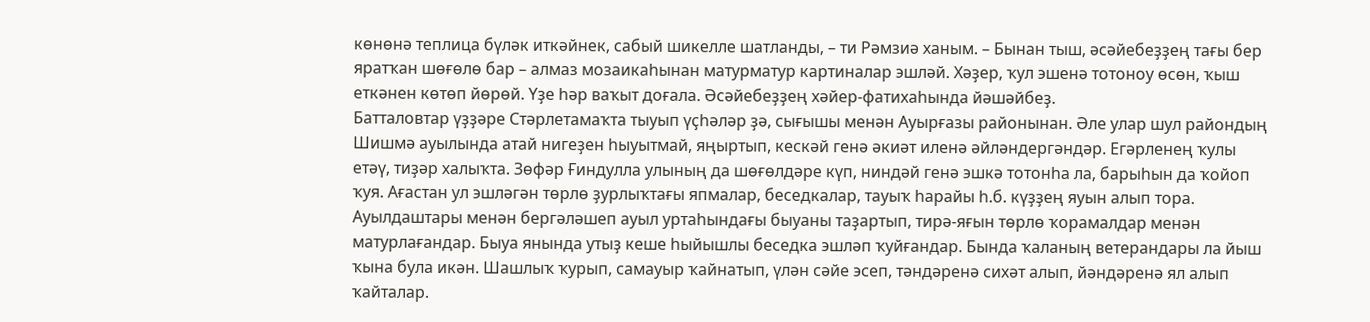көнөнә теплица бүләк иткәйнек, сабый шикелле шатланды, – ти Рәмзиә ханым. – Бынан тыш, әсәйебеҙҙең тағы бер яратҡан шөғөлө бар – алмаз мозаикаһынан матурматур картиналар эшләй. Хәҙер, ҡул эшенә тотоноу өсөн, ҡыш еткәнен көтөп йөрөй. Үҙе һәр ваҡыт доғала. Әсәйебеҙҙең хәйер-фатихаһында йәшәйбеҙ.
Батталовтар үҙҙәре Стәрлетамаҡта тыуып үҫһәләр ҙә, сығышы менән Ауырғазы районынан. Әле улар шул райондың Шишмә ауылында атай нигеҙен һыуытмай, яңыртып, кескәй генә әкиәт иленә әйләндергәндәр. Егәрленең ҡулы етәү, тиҙәр халыҡта. Зөфәр Ғиндулла улының да шөғөлдәре күп, ниндәй генә эшкә тотонһа ла, барыһын да ҡойоп ҡуя. Ағастан ул эшләгән төрлө ҙурлыҡтағы япмалар, беседкалар, тауыҡ һарайы һ.б. күҙҙең яуын алып тора. Ауылдаштары менән бергәләшеп ауыл уртаһындағы быуаны таҙартып, тирә-яғын төрлө ҡорамалдар менән матурлағандар. Быуа янында утыҙ кеше һыйышлы беседка эшләп ҡуйғандар. Бында ҡаланың ветерандары ла йыш ҡына була икән. Шашлыҡ ҡурып, самауыр ҡайнатып, үлән сәйе эсеп, тәндәренә сихәт алып, йәндәренә ял алып ҡайталар.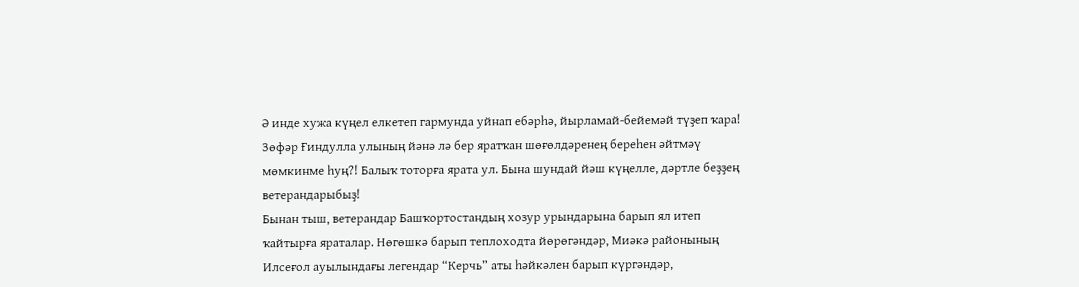Ә инде хужа күңел елкетеп гармунда уйнап ебәрһә, йырламай-бейемәй түҙеп ҡара! Зөфәр Ғиндулла улының йәнә лә бер яратҡан шөғөлдәренең береһен әйтмәү мөмкинме һуң?! Балыҡ тоторға ярата ул. Бына шундай йәш күңелле, дәртле беҙҙең ветерандарыбыҙ!
Бынан тыш, ветерандар Башҡортостандың хозур урындарына барып ял итеп ҡайтырға яраталар. Нөгөшкә барып теплоходта йөрөгәндәр, Миәкә районының Илсеғол ауылындағы легендар “Керчь” аты һәйкәлен барып күргәндәр,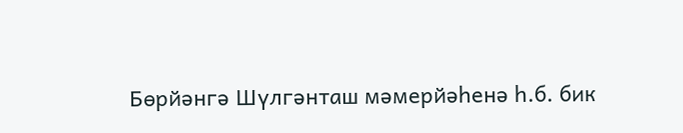Бөрйәнгә Шүлгәнташ мәмерйәһенә һ.б. бик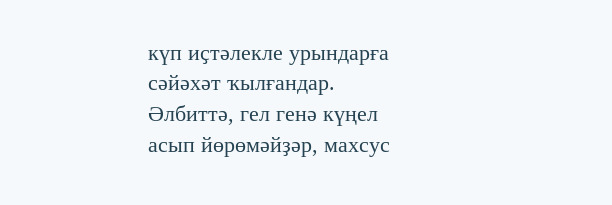күп иҫтәлекле урындарға сәйәхәт ҡылғандар.
Әлбиттә, гел генә күңел асып йөрөмәйҙәр, махсус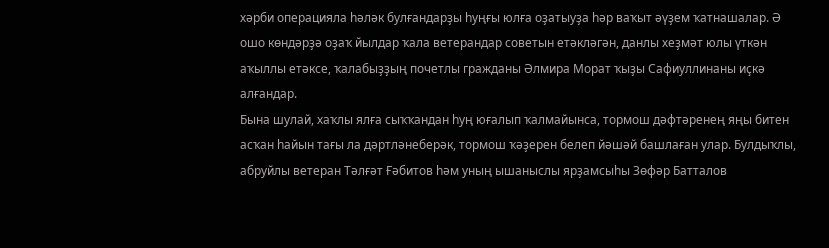хәрби операцияла һәләк булғандарҙы һуңғы юлға оҙатыуҙа һәр ваҡыт әүҙем ҡатнашалар. Ә ошо көндәрҙә оҙаҡ йылдар ҡала ветерандар советын етәкләгән, данлы хеҙмәт юлы үткән аҡыллы етәксе, ҡалабыҙҙың почетлы гражданы Әлмира Морат ҡыҙы Сафиуллинаны иҫкә алғандар.
Бына шулай, хаҡлы ялға сыҡҡандан һуң юғалып ҡалмайынса, тормош дәфтәренең яңы битен асҡан һайын тағы ла дәртләнеберәк, тормош ҡәҙерен белеп йәшәй башлаған улар. Булдыҡлы, абруйлы ветеран Тәлғәт Ғәбитов һәм уның ышаныслы ярҙамсыһы Зөфәр Батталов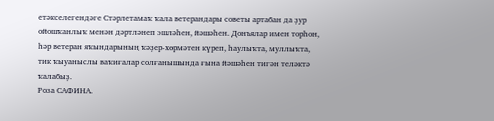етәкселегендәге Стәрлетамаҡ ҡала ветерандары советы артабан да ҙур ойошҡанлыҡ менән дәртләнеп эшләһен, йәшәһен. Донъялар имен торһон, һәр ветеран яҡындарының ҡәҙер-хөрмәтен күреп, һаулыҡта, муллыҡта, тик ҡыуаныслы ваҡиғалар солғанышында ғына йәшәһен тигән теләктә ҡалабыҙ.
Роза САФИНА.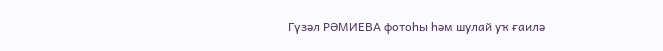Гүзәл РӘМИЕВА фотоһы һәм шулай уҡ ғаилә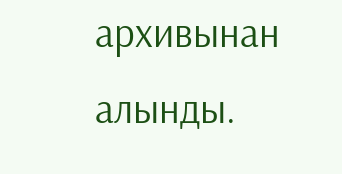архивынан алынды.